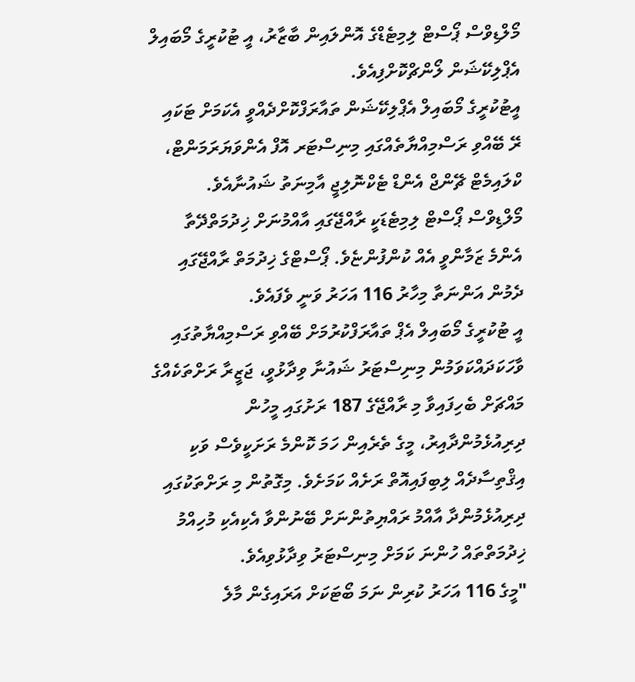މޯލްޑިވްސް ޕޯސްޓް ލިމިޓެޑްގެ އޮންލައިން ބާޒާރު، އީ ޓުކުރީގެ މޯބައިލް އެޕްލިކޭޝަން ލޯންޗްކޮށްފިއެވެ.
އީޓުކުރީގެ މޯބައިލް އެޕްލިކޭޝަން ތައާރަފްކޮށްދެއްވީ އެކަމަށް ޓަކައި ރޭ ބޭއްވި ރަސްމިއްޔާތެއްގައި މިނިސްޓަރ އޮފް އެންވަޔަރަމަންޓް، ކްލައިމެޓް ޗޭންޖް އެންޑް ޓެކްނޮލިޖީ އާމިނަތު ޝައުނާއެވެ.
މޯލްޑިވްސް ޕޯސްޓް ލިމިޓެޑަކީ ރާއްޖޭގައި އާއްމުނަށް ޚިދުމަތްދޭތާ އެންމެ ޒަމާންވީ އެއް ކުންފުންޏެވެ. ޕޯސްޓްގެ ޚިދުމަތް ރާއްޖޭގައި ދެމުން އަންނަތާ މިހާރު 116 އަހަރު ވަނީ ވެފައެވެ.
އީ ޓުކުރީގެ މޯބައިލް އެޕް ތައާރަފްކުރުމަށް ބޭއްވި ރަސްމިއްޔާތުގައި ވާހަކަދައްކަވަމުން މިނިސްޓަރު ޝައުނާ ވިދާޅުވީ، ޖަޒީރާ ރަށްތަކެއްގެ މައްޗަށް ބެހިފައިވާ މި ރާއްޖޭގެ 187 ރަށުގައި މީހުން ދިރިއުޅެމުންދާއިރު، މީގެ ތެރެއިން ހަމަ ކޮންމެ ރަށަކީވެސް ވަކި އިޤްތިސާދެއް ލިބިފައިއޮތް ރަށެއް ކަމަށެވެ. މިގޮތުން މި ރަށްތަކުގައި ދިރިއުޅެމުންދާ އާއްމު ރައްޔިތުންނަށް ބޭނުންވާ އެކިއެކި މުހިއްމު ޚިދުމަތްތައް ހުންނަ ކަމަށް މިނިސްޓަރު ވިދާޅުވިއެވެ.
"މީގެ 116 އަހަރު ކުރިން ނަމަ ބޯޓަކަށް އަރައިގެން މާލެ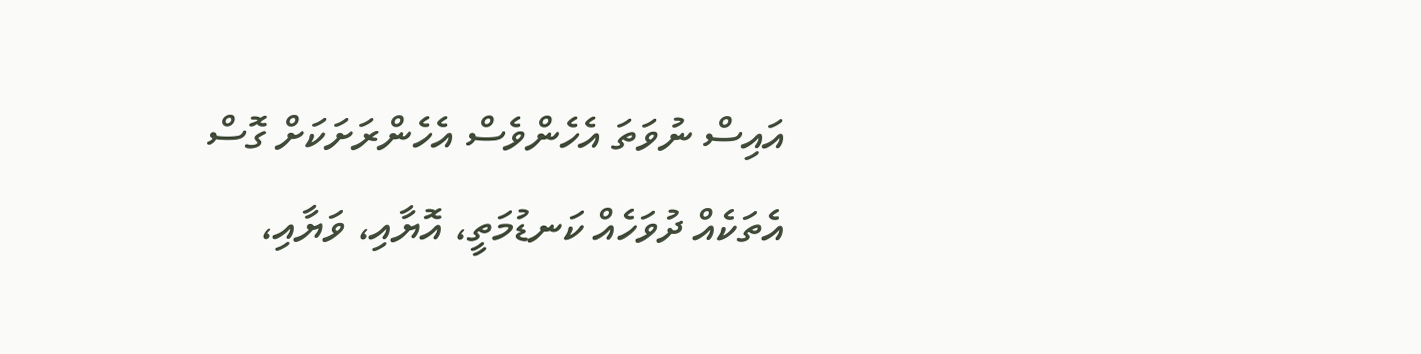އައިސް ނުވަތަ އެހެންވެސް އެހެންރަށަކަށް ގޮސް އެތަކެއް ދުވަހެއް ކަނޑުމަތީ، އޮޔާއި، ވަޔާއި،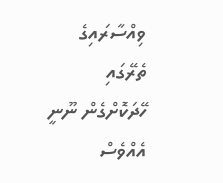ވިއްސާރައިގެ ތެރޭގައި ހޭދަކޮށްގެން ނޫނީ އެއްވެސް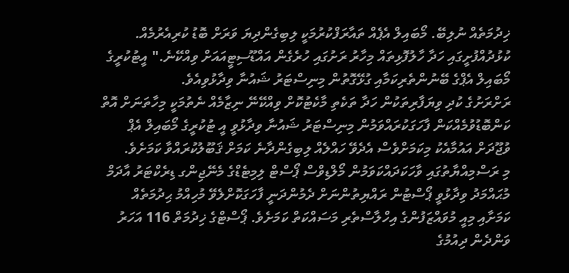ޚިދުމަތެއް ނުލިބޭ. މޯބައިލް އެޕެއް ތައާރަފްކުރުމަކީ ލިބިގެންދިޔަ ވަރަށް ބޮޑު ކުރިއެރުމެއް. ކުޅުދުއްފުށީގައި ހަދާ ހާލުފޮޅިތައް މިހާރު ރަށުގައި ހުރެގެން އައްޑޫސިޓީއައަށް ވިއްކޭނެ." އީޓުކުރީގެ މޯބައިލް އެޕްގެ ބޭނުންތެރިކަމާއި ގުޅޭގޮތުން މިނިސްޓަރު ޝައުނާ ވިދާޅުވިއެވެ.
ރަށްރަށުގެ ކުދި ވިޔަފާރިތަކުން ހަދާ ތަކެތި މާކެޓުކޮށް ވިއްކޭނޭ ނިޒާމެއް ނެތުމަކީ މިހާތަނަށް އޮތް ކަންބޮޑުވުމެއްކަން ފާހަގަކުރައްވަމުން މިނިސްޓަރު ޝައުނާ ވިދާޅުވީ އީ ޓުކުރީގެ މޯބައިލް އެޕް ވުޖޫދަށް އައުމާއެކު މިކަމަށްވެސް އެދެވޭ ހައްލެއް ލިބިގެންދާނެ ކަމަށް ޤަބޫލުކުރައްވާ ކަމަށެވެ.
މި ރަސްމިއްޔާތުގައި ވާހަކަދައްކަވަމުން މޯލްޑިވްސް ޕޯސްޓް ލިމިޓެޑްގެ މެނޭޖިންގ ޑިރެކްޓަރު އާދަމް މުޙައްމަދު ވިދާޅުވީ ޕޯސްޓުން ރައްޔިތުންނަށް ދެމުންދަނީ ފާހަގަކޮށްލެވޭ މުހިއްމު ޙިދުމަތެއް ކަމަށާއި މިއީ މުވައްޒަފުންގެ އިހްލާސްތެރި މަސައްކަތް ކަމަށެވެ. ޕޯސްޓްގެ ޚިދުމަތް 116 އަހަރު ވަންދެން ދިއުމުގެ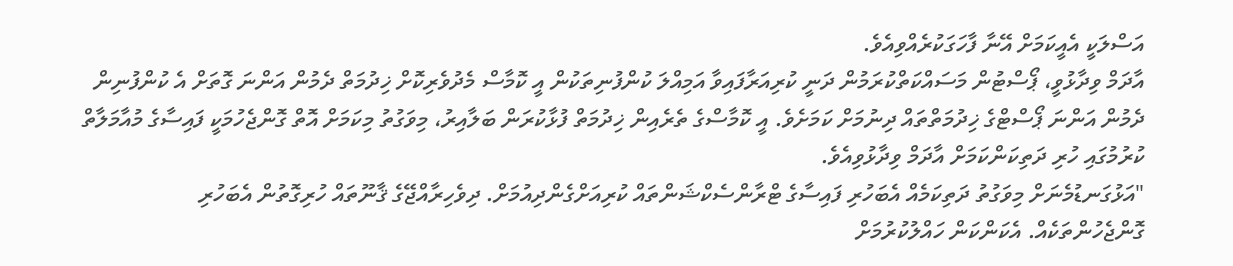އަސްލަކީ އެއީކަމަށް އޭނާ ފާހަގަކުރެއްވިއެވެ.
އާދަމް ވިދާޅުވީ، ޕޯސްޓުން މަސައްކަތްކުރަމުން ދަނީ ކުރިއަރާފައިވާ އަމިއްލަ ކުންފުނިތަކުން އީ ކޮމާސް މެދުވެރިކޮށް ޚިދުމަތް ދެމުން އަންނަ ގޮތަށް އެ ކުންފުނިން ދެމުން އަންނަ ޕޯސްޓްގެ ޚިދުމަތްތައް ދިނުމަށް ކަމަށެވެ. އީ ކޮމާސްގެ ތެރެއިން ޚިދުމަތް ފުޅާކުރަން ބަލާއިރު، މިވަގުތު މިކަމަށް އޮތް ގޮންޖެހުމަކީ ފައިސާގެ މުއާމަލާތް ކުރުމުގައި ހުރި ދަތިކަންކަމަށް އާދަމް ވިދާޅުވިއެވެ.
"އަޅުގަނޑުމެނަށް މިވަގުތު ދަތިކަމެއް އެބަހުރި ފައިސާގެ ޓްރާންސެކްޝަންތައް ކުރިއަށްގެންދިއުމަށް. ދިވެހިރާއްޖޭގެ ޤާނޫތައް ހުރިގޮތުން އެބަހުރި ގޮންޖެހުންތަކެއް. އެކަންކަން ހައްލުކުރުމަށް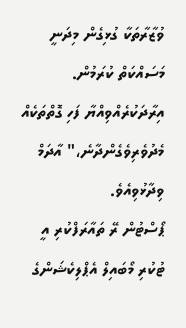ވުޒާރާތަކާ ގުޅިގެން މިދަނީ މަސައްކަތް ކުރަމުން. އިރާދަކުރެއްވިއްޔާ ފަހި ގޮތްތަކެއް މެދުވެރިވެގެންދާނެ،" އާދަމް ވިދާޅުވިއެވެ.
ޕޯސްޓުން ރޭ ތައާރަފްކުރި އީ ޓުކުރި މޯބައިލް އެޕްލިކެޝަންގެ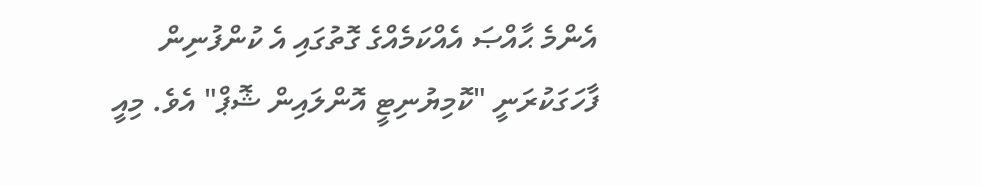އެންމެ ޙާއްޞަ އެއްކަމެއްގެ ގޮތުގައި އެ ކުންފުނިން ފާހަގަކުރަނީ "ކޮމިޔުނިޓީ އޮންލައިން ޝޮޕް" އެވެ. މިއީ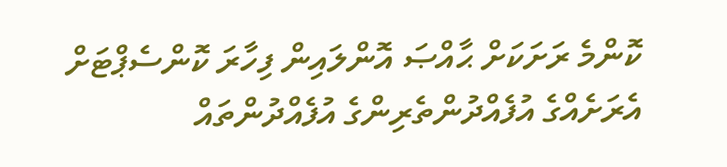ކޮންމެ ރަށަކަށް ޙާއްޞަ އޮންލައިން ފިހާރަ ކޮންސެޕްޓަށް އެރަށެއްގެ އުފެއްދުންތެރިންގެ އުފެއްދުންތައް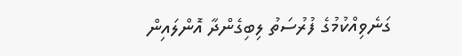ގަނެވިއްކުމުގެ ފުރުސަތު ލިބިގެންދާ އޮންލައިން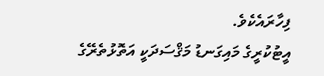ފިހާރައެކެވެ.
އީޓުކުރީގެ މައިގަނޑު މަޤްސަދަކީ އަތޮޅުތެރޭގެ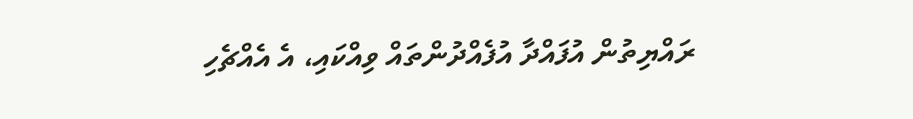ރައްޔިތުން އުފައްދާ އުފެއްދުންތައް ވިއްކައި، އެ އެއްޗެހި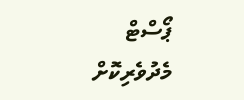ޕޯސްޓް މެދުވެރިކޮށް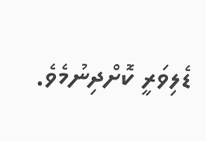ޑެލިވަރީ ކޮށްދިނުމެވެ.